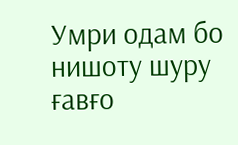Умри одам бо нишоту шуру ғавғо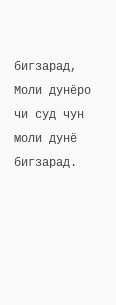бигзарад,
Моли дунёро чи суд чун моли дунё бигзарад.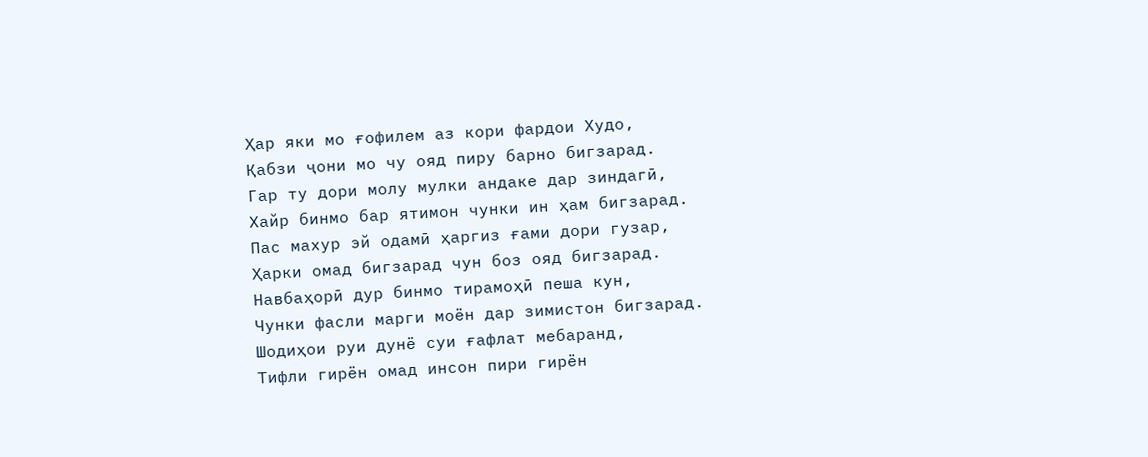Ҳар яки мо ғофилем аз кори фардои Худо,
Қабзи ҷони мо чу ояд пиру барно бигзарад.
Гар ту дори молу мулки андаке дар зиндагӣ,
Хайр бинмо бар ятимон чунки ин ҳам бигзарад.
Пас махур эй одамӣ ҳаргиз ғами дори гузар,
Ҳарки омад бигзарад чун боз ояд бигзарад.
Навбаҳорӣ дур бинмо тирамоҳӣ пеша кун,
Чунки фасли марги моён дар зимистон бигзарад.
Шодиҳои руи дунё суи ғафлат мебаранд,
Тифли гирён омад инсон пири гирён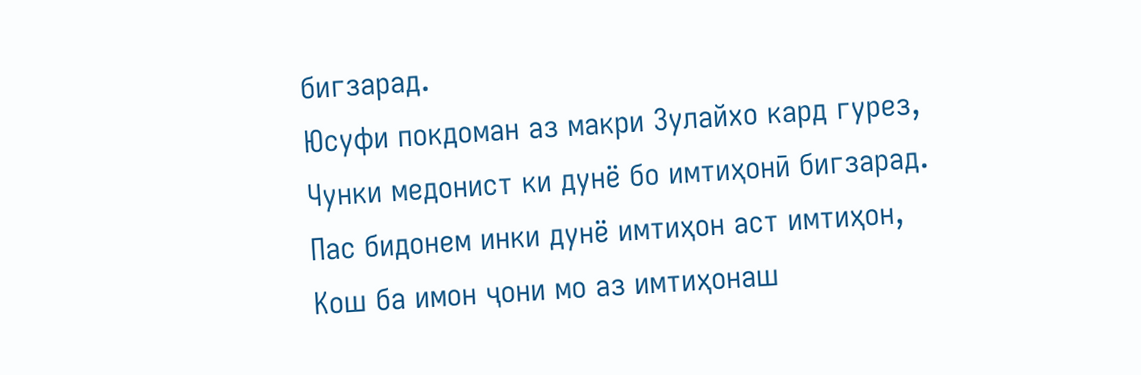бигзарад.
Юсуфи покдоман аз макри Зулайхо кард гурез,
Чунки медонист ки дунё бо имтиҳонӣ бигзарад.
Пас бидонем инки дунё имтиҳон аст имтиҳон,
Кош ба имон ҷони мо аз имтиҳонаш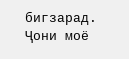бигзарад.
Ҷони моё